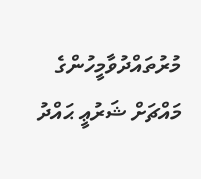މުރުތައްދުވާމީހުންގެ މައްޗަށް ޝަރުޢީ ޙައްދު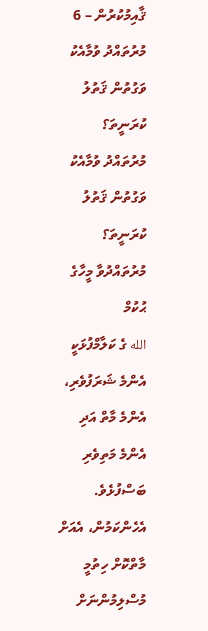ޤާއިމުކުރުން – 6
މުރުތައްދު ވުމާއެކު ވަގުތުން ޤަތުލު ކުރަނީތަ؟
މުރުތައްދު ވުމާއެކު ވަގުތުން ޤަތުލު ކުރަނީތަ؟
މުރުތައްދުވާ މީހާގެ ޙުކުމް
الله ގެ ކަލާމްފުޅަކީ އެންމެ ޝަރަފުވެރި، އެންމެ މާތް އަދި އެންމެ މަތިވެރި ބަސްފުޅެވެ. އެހެންކަމުން، އެއަށް މާތްކޮށް ހިތުމީ މުސްލިމުންނަށް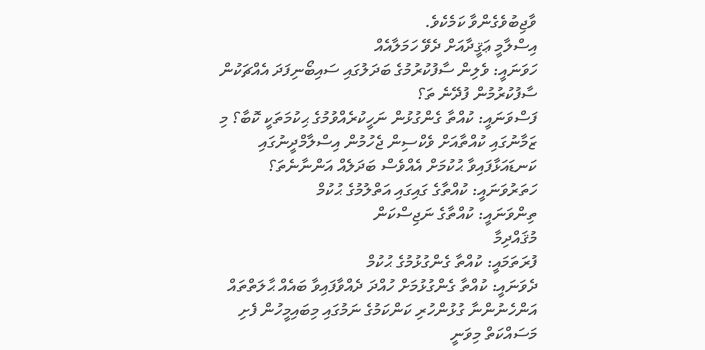ވާޖިބުވެގެންވާ ކަމެކެވެ.
އިސްލާމީ ޢަޤީދާއަށް ދެވޭ ހަމަލާއެއް
ހަވަނައީ: ވެލިން ސާފުކުރުމުގެ ބަދަލުގައި ސައިބޯނިފަދަ އެއްޗަކުން ސާފުކުރުމުން ފުދޭނެ ތަ؟
ފަސްވަނައީ: ކުއްތާ ގެންގުޅުން ނަހީކުރެއްވުމުގެ ޙިކުމަތަކީ ކޮބާ؟ މި ޒަމާނުގައި ކުއްތާއަށް ވެކްސިން ޖެހުމުން އިސްލާމްދީނުގައި ކަނޑައަޅާފައިވާ ޙުކުމަށް އެއްވެސް ބަދަލެއް އަންނާނެތަ؟
ހަތަރުވަނައީ: ކުއްތާގެ ގައިގައި އަތްލުމުގެ ޙުކުމް
ތިންވަނައީ: ކުއްތާގެ ނަޖިސްކަން
މުޤައްދިމާ
ފުރަތަމައީ: ކުއްތާ ގެންގުޅުމުގެ ޙުކުމް
ދެވަނައީ: ކުއްތާ ގެންގުޅުމަށް ހުއްދަ ދެއްވާފައިވާ ބައެއް ޙާލަތްތައް
އަންހެނުންނާ ގުޅުންހުރި ކަންކަމުގެ ނަމުގައި މިބައިމީހުން ފެށި މަސައްކަތް މިވަނީ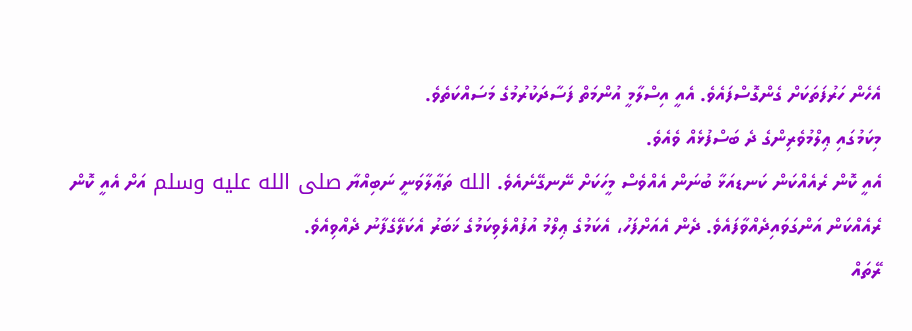އެހެން ހަރުފަތަކަށް ގެންގޮސްފައެވެ. އެއީ އިސްލާމީ އުންމަތް ފަސާދަކުރުމުގެ މަސައްކަތެވެ.
މިކަމުގައި ޢިލްމުވެރިންގެ ދެ ބަސްފުޅެއް ވެއެވެ.
އެއީ ކޮން ރެއެއްކަން ކަނޑއަޅާ ބުނަން އެއްވެސް މީހަކަށް ނޭނގޭނެއެވެ. الله ތަޢާލާވަނީ ނަބިއްޔާ صلى الله عليه وسلم އަށް އެއީ ކޮން ރެއެއްކަން އަންގަވައިދެއްވާފައެވެ. ދެން އެއަށްފަހު، އެކަމުގެ ޢިލްމު އުފުއްލެވިކަމުގެ ޚަބަރު އެކަލޭގެފާނު ދެއްވިއެވެ.
ރޭތައް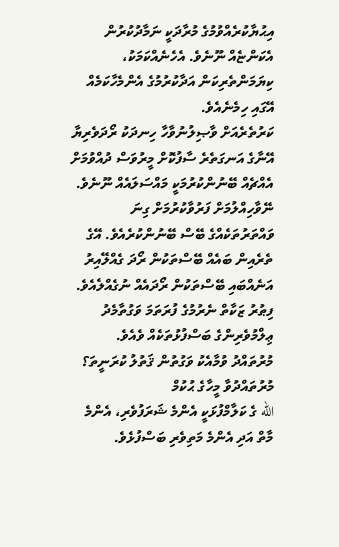އިޙުޔާކުރެއްވުމުގެ މުރާދަކީ ނަމާދުކުރުން އެކަންޏެއް ނޫނެވެ. އެހެނެއްކަމަކު، ކިޔަމަންތެރިކަން އަދާކުރުމުގެ އެންމެހާކަމެއް އޭގައި ހިމެނެއެވެ.
ކަރުތެރެއަށް ވާޞިލުނުވާހާ ހިނދަކު ރޯދަވެރިޔާ އޭނާގެ އަނގަތެރެ ސާފުކޮށް މީރުވަސް ދުއްވުމަށް އެއްޗެއް ބޭނުންކުރުމަކީ މައްސަލައެއް ނޫނެވެ.
ނޭވާހިއްލުމަށް ފަރުވާކުރުމަށް ގިނަ ވައްތަރުތަކެއްގެ ބޭސް ބޭނުންކުރެއެވެ. އޭގެ ތެރެއިން ބައެއް ބޭސްތަކުން ރޯދަ ގެއްލޭއިރު އަނެއްބައި ބޭސްތަކުން ރޯދައެއް ނުގެއްލެއެވެ.
ފިޠުރު ޒަކާތް ނެރުމުގެ ފުރަތަމަ ވަގުތާމެދު ޢިލްމުވެރިންގެ ބަސްފުޅުތަކެއް ވެއެވެ.
މުރުތައްދު ވުމާއެކު ވަގުތުން ޤަތުލު ކުރަނީތަ؟
މުރުތައްދުވާ މީހާގެ ޙުކުމް
الله ގެ ކަލާމްފުޅަކީ އެންމެ ޝަރަފުވެރި، އެންމެ މާތް އަދި އެންމެ މަތިވެރި ބަސްފުޅެވެ.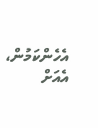އެހެންކަމުން، އެއަށް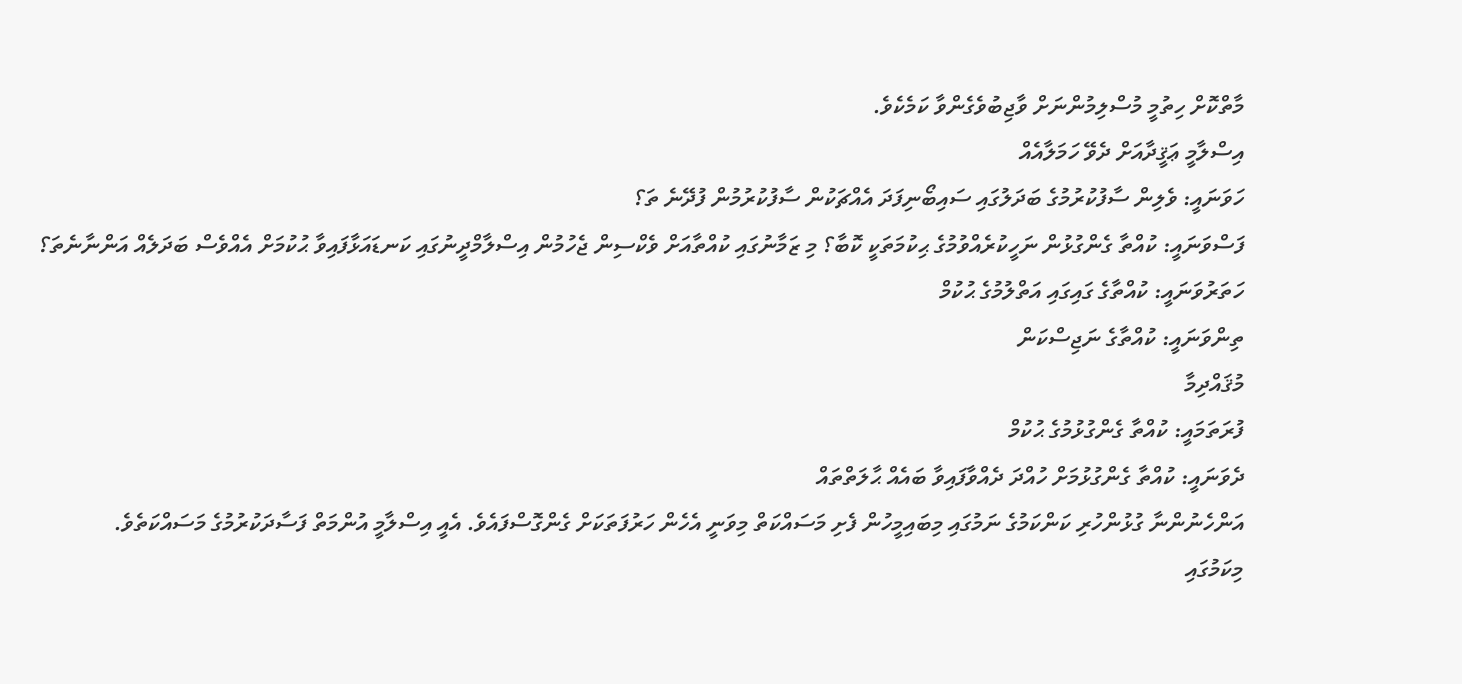މާތްކޮށް ހިތުމީ މުސްލިމުންނަށް ވާޖިބުވެގެންވާ ކަމެކެވެ.
އިސްލާމީ ޢަޤީދާއަށް ދެވޭ ހަމަލާއެއް
ހަވަނައީ: ވެލިން ސާފުކުރުމުގެ ބަދަލުގައި ސައިބޯނިފަދަ އެއްޗަކުން ސާފުކުރުމުން ފުދޭނެ ތަ؟
ފަސްވަނައީ: ކުއްތާ ގެންގުޅުން ނަހީކުރެއްވުމުގެ ޙިކުމަތަކީ ކޮބާ؟ މި ޒަމާނުގައި ކުއްތާއަށް ވެކްސިން ޖެހުމުން އިސްލާމްދީނުގައި ކަނޑައަޅާފައިވާ ޙުކުމަށް އެއްވެސް ބަދަލެއް އަންނާނެތަ؟
ހަތަރުވަނައީ: ކުއްތާގެ ގައިގައި އަތްލުމުގެ ޙުކުމް
ތިންވަނައީ: ކުއްތާގެ ނަޖިސްކަން
މުޤައްދިމާ
ފުރަތަމައީ: ކުއްތާ ގެންގުޅުމުގެ ޙުކުމް
ދެވަނައީ: ކުއްތާ ގެންގުޅުމަށް ހުއްދަ ދެއްވާފައިވާ ބައެއް ޙާލަތްތައް
އަންހެނުންނާ ގުޅުންހުރި ކަންކަމުގެ ނަމުގައި މިބައިމީހުން ފެށި މަސައްކަތް މިވަނީ އެހެން ހަރުފަތަކަށް ގެންގޮސްފައެވެ. އެއީ އިސްލާމީ އުންމަތް ފަސާދަކުރުމުގެ މަސައްކަތެވެ.
މިކަމުގައި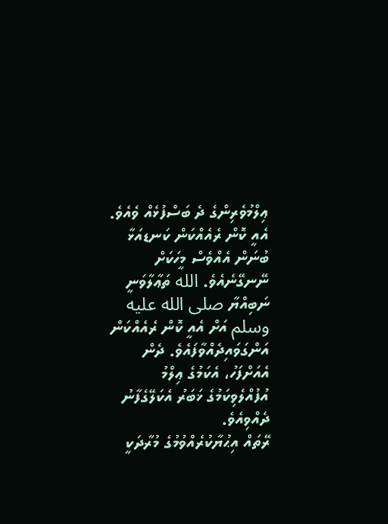ޢިލްމުވެރިންގެ ދެ ބަސްފުޅެއް ވެއެވެ.
އެއީ ކޮން ރެއެއްކަން ކަނޑއަޅާ ބުނަން އެއްވެސް މީހަކަށް ނޭނގޭނެއެވެ. الله ތަޢާލާވަނީ ނަބިއްޔާ صلى الله عليه وسلم އަށް އެއީ ކޮން ރެއެއްކަން އަންގަވައިދެއްވާފައެވެ. ދެން އެއަށްފަހު، އެކަމުގެ ޢިލްމު އުފުއްލެވިކަމުގެ ޚަބަރު އެކަލޭގެފާނު ދެއްވިއެވެ.
ރޭތައް އިޙުޔާކުރެއްވުމުގެ މުރާދަކީ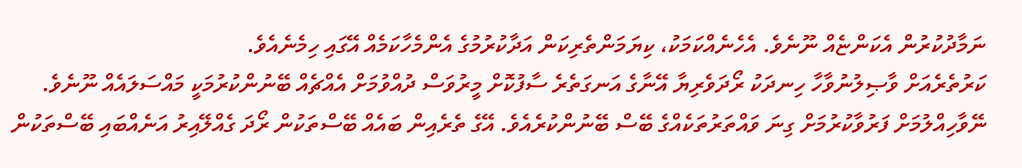ނަމާދުކުރުން އެކަންޏެއް ނޫނެވެ. އެހެނެއްކަމަކު، ކިޔަމަންތެރިކަން އަދާކުރުމުގެ އެންމެހާކަމެއް އޭގައި ހިމެނެއެވެ.
ކަރުތެރެއަށް ވާޞިލުނުވާހާ ހިނދަކު ރޯދަވެރިޔާ އޭނާގެ އަނގަތެރެ ސާފުކޮށް މީރުވަސް ދުއްވުމަށް އެއްޗެއް ބޭނުންކުރުމަކީ މައްސަލައެއް ނޫނެވެ.
ނޭވާހިއްލުމަށް ފަރުވާކުރުމަށް ގިނަ ވައްތަރުތަކެއްގެ ބޭސް ބޭނުންކުރެއެވެ. އޭގެ ތެރެއިން ބައެއް ބޭސްތަކުން ރޯދަ ގެއްލޭއިރު އަނެއްބައި ބޭސްތަކުން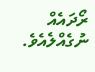ރޯދައެއް ނުގެއްލެއެވެ.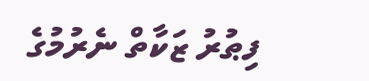ފިޠުރު ޒަކާތް ނެރުމުގެ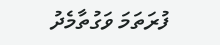ފުރަތަމަ ވަގުތާމެދު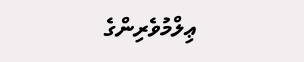ޢިލްމުވެރިންގެ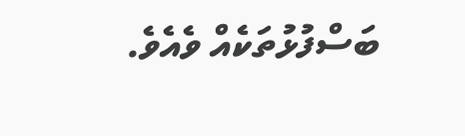ބަސްފުޅުތަކެއް ވެއެވެ.